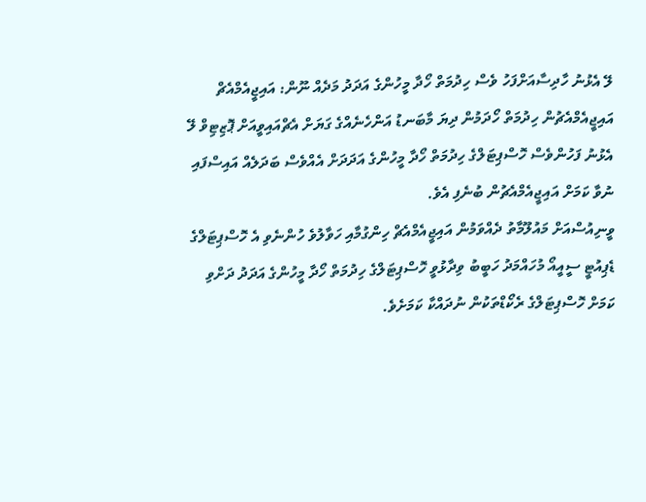ލޭ އެޅުނު ހާދިސާއަށްފަހު ވެސް ހިދުމަތް ހޯދާ މީހުންގެ އަދަދު މަދެއް ނޫން: އައިޖީއެމްއެޗް
އައިޖީއެމްއެޗުން ހިދުމަތް ހޯދަމުން ދިޔަ މާބަނޑު އަންހެނެއްގެ ގަޔަށް އެޗްއައިވީއަށް ޕޮޒިޓިވް ލޭ އެޅުނު ފަހުންވެސް ހޮސްޕިޓަލްގެ ހިދުމަތް ހޯދާ މީހުންގެ އަދަދަށް އެއްވެސް ބަދަލެއް އައިސްފައި ނުވާ ކަމަށް އައިޖީއެމްއެޗުން ބުނެފި އެވެ.
ވީނިއުސްއަށް މައުލޫމާތު ދެއްވަމުން އައިޖީއެމްއެޗް ހިންގުމާއި ހަވާލުވެ ހުންނެވި އެ ހޮސްޕިޓަލްގެ ޑެޕިއުޓީ ސީއީއޯ މުހައްމަދު ހަބީބު ވިދާޅުވީ ހޮސްޕިޓަލްގެ ހިދުމަތް ހޯދާ މީހުންގެ އަދަދު ދަށްވި ކަމަށް ހޮސްޕިޓަލްގެ ރެކޯޑްތަކުން ނުދައްކާ ކަމަށެވެ.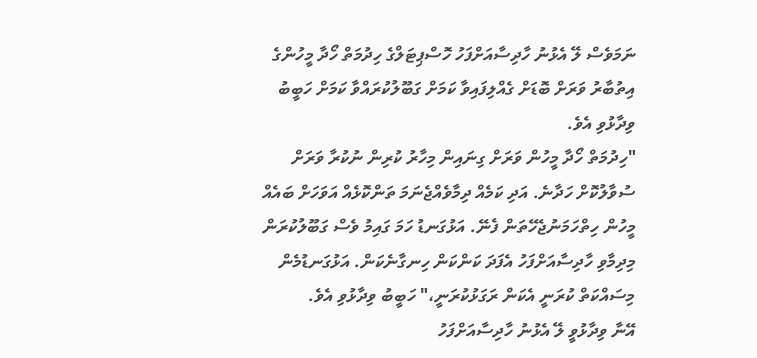ނަމަވެސް ލޭ އެޅުނު ހާދިސާއަށްފަހު ހޮސްޕިޓަލްގެ ހިދުމަތް ހޯދާ މީހުންގެ އިތުބާރު ވަރަށް ބޮޑަށް ގެއްލިފައިވާ ކަމަށް ގަބޫލުކުރައްވާ ކަމަށް ހަބީބު ވިދާޅުވި އެވެ.
"ހިދުމަތް ހޯދާ މީހުން ވަރަށް ގިނައިން މިހާރު ކުރިން ނުކުރާ ވަރަށް ސުވާލުކޮށް ހަދާނެ. އަދި ކަމެއް ދިމާވެއްޖެނަމަ ތަންކޮޅެއް އަވަހަށް ބައެއް މީހުން ހިތްހަމަނުޖެހޭތަން ފެނޭ. އަޅުގަނޑު ހަމަ ގައިމު ވެސް ގަބޫލުކުރަން މިދިމާވި ހާދިސާއަށްފަހު އެފަދަ ކަންކަން ހިނގާނެކަން. އަޅުގަނޑުމެން މިސައްކަތް ކުރަނީ އެކަން ރަގަޅުކުރަނީ،" ހަބީބު ވިދާޅުވި އެވެ.
އޭނާ ވިދާޅުވީ ލޭ އެޅުނު ހާދިސާއަށްފަހު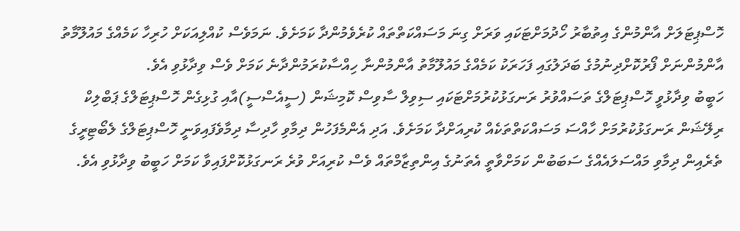ހޮސްޕިޓަލަށް އާންމުންގެ އިތުބާރު ހޯދުމަށްޓަކައި ވަރަށް ގިނަ މަސައްކަތްތައް ކުރެވެމުންދާ ކަމަށެވެ. ނަމަވެސް ކުއްލިއަކަށް ހުރިހާ ކަމެއްގެ މައުލޫމާތު އާންމުންނަށް ފޯރުކޮށްދިނުމުގެ ބަދަލުގައި ފަހަރަކު ކަމެއްގެ މައުލޫމާތު އާންމުންނާ ހިއްސާކުރަމުންދާނެ ކަމަށް ވެސް ވިދާޅުވި އެވެ.
ހަބީބު ވިދާޅުވީ ހޮސްޕިޓަލްގެ ތަސައްވުރު ރަނގަޅުކުރުމަށްޓަކައި ސިވިލް ސާވިސް ކޮމިޝަން (ސީއެސްސީ)އާއި ގުޅިގެން ހޮސްޕިޓަލްގެ ޕަބްލިކް ރިލޭޝަން ރަނގަޅުކުރުމަށް ހާއްސަ މަސައްކަތްތަކެއް ކުރިއަށްދާ ކަމަށެވެ. އަދި އެންމެފަހުން ދިމާވި ހާދިސާ ދިމާވެފައިވަނީ ހޮސްޕިޓަލްގެ ލެބޯޓިރީގެ ތެރެއިން ދިމާވި މައްސަލައެއްގެ ސަބަބުން ކަމަށްވާތީ އެތަނުގެ އިންތިޒާމްތައް ވެސް ކުރިއަށް ވުރެ ރަނގަޅުކޮށްފައިވާ ކަމަށް ހަބީބު ވިދާޅުވި އެވެ.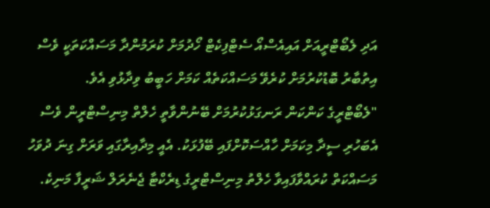އަދި ލެބޯޓްރީއަށް އައިއެސްއޯ ސެޓްފިކެޓް ހޯދުމަށް ކުރަމުންދާ މަސައްކަތަކީ ވެސް އިތުބާރު ބޮޑުކުރުމަށް ކުރެވޭ މަސައްކަތެއް ކަމަށް ހަބީބު ވިދާޅުވި އެވެ.
"ލެބޯޓްރީގެ ކަންކަން ރަނގަޅުކުރުމަށް ބޭނުންވާތީ ހެލްތް މިނިސްޓްރީން ވެސް އެބަހުރި ސީދާ މިކަމަށް ހާއްސަކޮށްފައި ބޭފުޅަކު. އެއީ މިދާއިރާގައި ވަރަށް ގިނަ ދުވަހު މަސައްކަތް ކުރައްވާފައިވާ ހެލްތު މިނިސްޓްރީގެ ޑިރެކްޓާ ޖެނެރަލް ޝަރީފާ މަނިކެ.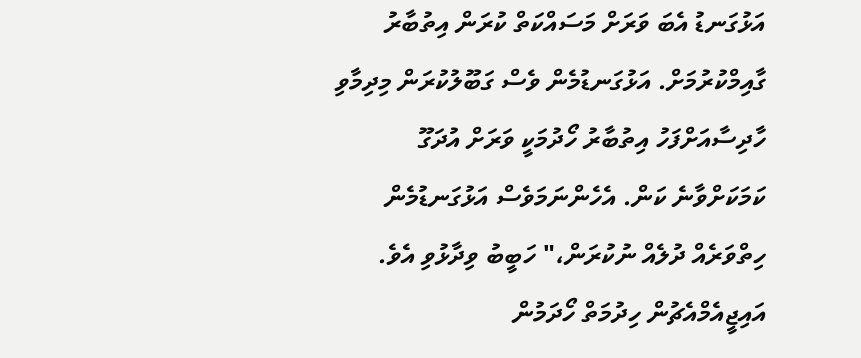އަޅުގަނޑު އެބަ ވަރަށް މަސައްކަތް ކުރަން އިތުބާރު ގާއިމްކުރުމަށް. އަޅުގަނޑުމެން ވެސް ގަބޫލުކުރަން މިދިމާވި ހާދިސާއަށްފަހު އިތުބާރު ހޯދުމަކީ ވަރަށް އުދަގޫ ކަމަކަށްވާނެ ކަން. އެހެންނަމަވެސް އަޅުގަނޑުމެން ހިތްވަރެއް ދުލެއް ނުކުރަން،" ހަބީބު ވިދާޅުވި އެވެ.
އައިޖީއެމްއެޗުން ހިދުމަތް ހޯދަމުން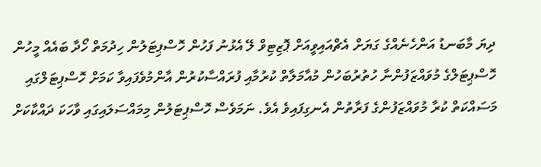ދިޔަ މާބަނޑު އަންހެނެއްގެ ގަޔަށް އެޗްއައިވީއަށް ޕޮޒިޓިވް ލޭ އެޅުނު ފަހުން ހޮސްޕިޓަލުން ހިދުމަތް ހޯދާ ބައެއް މީހުން ހޮސްޕިޓަލްގެ މުވައްޒަފުންނާ ހުތުރުބަހުން މުއާމަލާތް ކުރުމާއި ފުރައްސާކުރުން އާންމުވެފައިވާ ކަމަށް ހޮސްޕިޓަލްގައި މަސައްކަތް ކުރާ މުވައްޒަފުންގެ ފަރާތުން އެނގިފައިވެ އެވެ. ނަމަވެސް ހޮސްޕިޓަލުން މިމައްސަލައިގައި ވާހަކަ ދައްކާކަށް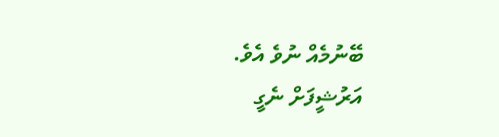ބޭނުމެއް ނުވެ އެވެ.
އަރުޝީފަށް ނެގީ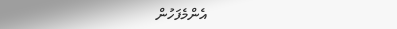އެންމެފަހުން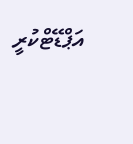އަޕްޑޭޓްކުރީ